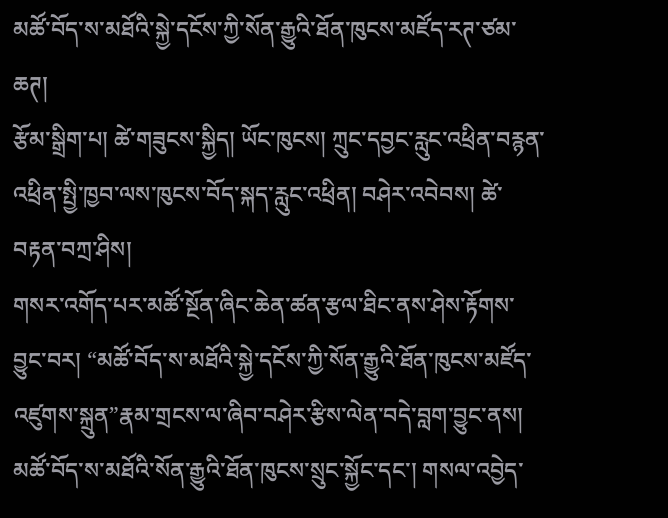མཚོ་བོད་ས་མཐོའི་སྐྱེ་དངོས་ཀྱི་སོན་རྒྱུའི་ཐོན་ཁུངས་མཛོད་རཊ་ཙམ་ཆཊ།
རྩོམ་སྒྲིག་པ། ཚེ་གཟུངས་སྐྱིད། ཡོང་ཁུངས། ཀྲུང་དབྱང་རླུང་འཕྲིན་བརྙན་འཕྲིན་སྤྱི་ཁྱབ་ལས་ཁུངས་བོད་སྐད་རླུང་འཕྲིན། བཤེར་འབེབས། ཚེ་བརྟན་བཀྲ་ཤིས།
གསར་འགོད་པར་མཚོ་སྔོན་ཞིང་ཆེན་ཚན་རྩལ་ཐིང་ནས་ཤེས་རྟོགས་བྱུང་བར། “མཚོ་བོད་ས་མཐོའི་སྐྱེ་དངོས་ཀྱི་སོན་རྒྱུའི་ཐོན་ཁུངས་མཛོད་འཛུགས་སྐྲུན”རྣམ་གྲངས་ལ་ཞིབ་བཤེར་རྩིས་ལེན་བདེ་བླག་བྱུང་ནས། མཚོ་བོད་ས་མཐོའི་སོན་རྒྱུའི་ཐོན་ཁུངས་སྲུང་སྐྱོང་དང་། གསལ་འབྱེད་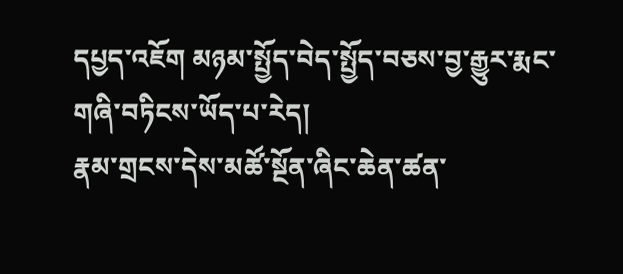དཔྱད་འཇོག མཉམ་སྤྱོད་བེད་སྤྱོད་བཅས་བྱ་རྒྱུར་རྨང་གཞི་བཏིངས་ཡོད་པ་རེད།
རྣམ་གྲངས་དེས་མཚོ་སྔོན་ཞིང་ཆེན་ཚན་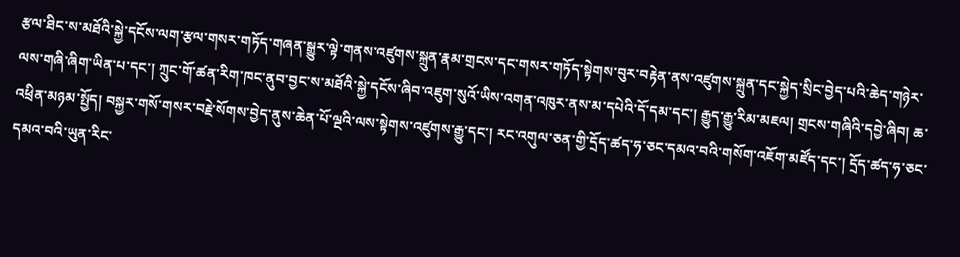རྩལ་ཐིང་ས་མཐོའི་སྐྱེ་དངོས་ལག་རྩལ་གསར་གཏོད་གཞན་སྒྱུར་ལྟེ་གནས་འཛུགས་སྐྲུན་རྣམ་གྲངས་དང་གསར་གཏོད་སྟེགས་བུར་བརྟེན་ནས་འཛུགས་སྐྲུན་དང་སྐྱེད་སྲིང་བྱེད་པའི་ཆེད་གཉེར་ལས་གཞི་ཞིག་ཡིན་པ་དང་། ཀྲུང་གོ་ཚན་རིག་ཁང་ནུབ་བྱང་ས་མཐོའི་སྐྱེ་དངོས་ཞིབ་འཇུག་སུའོ་ཡིས་འགན་འཁུར་ནས་མ་དཔེའི་དོ་དམ་དང་། རྒྱུད་རྒྱུ་རིམ་མཇལ། གྲངས་གཞིའི་དབྱེ་ཞིབ། ཆ་འཕྲིན་མཉམ་སྤྱོད། བསྐྱར་གསོ་གསར་བརྗེ་སོགས་བྱེད་ནུས་ཆེན་པོ་ལྔའི་ལས་སྟེགས་འཛུགས་རྒྱུ་དང་། རང་འགུལ་ཅན་གྱི་དྲོད་ཚད་ཧ་ཅང་དམའ་བའི་གསོག་འཇོག་མཛོད་དང་། དྲོད་ཚད་ཧ་ཅང་དམའ་བའི་ཡུན་རིང་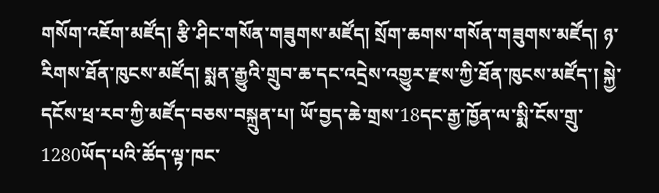གསོག་འཇོག་མཛོད། རྩི་ཤིང་གསོན་གཟུགས་མཛོད། སྲོག་ཆགས་གསོན་གཟུགས་མཛོད། ཉ་རིགས་ཐོན་ཁུངས་མཛོད། སྨན་རྒྱུའི་གྲུབ་ཆ་དང་འདྲེས་འགྱུར་རྫས་ཀྱི་ཐོན་ཁུངས་མཛོད་། སྐྱེ་དངོས་ཕྲ་རབ་ཀྱི་མཛོད་བཅས་བསྐྲུན་པ། ཡོ་བྱད་ཆེ་གྲས་18དང་རྒྱ་ཁྱོན་ལ་སྨི་ངོས་གྲུ་1280ཡོད་པའི་ཚོད་ལྟ་ཁང་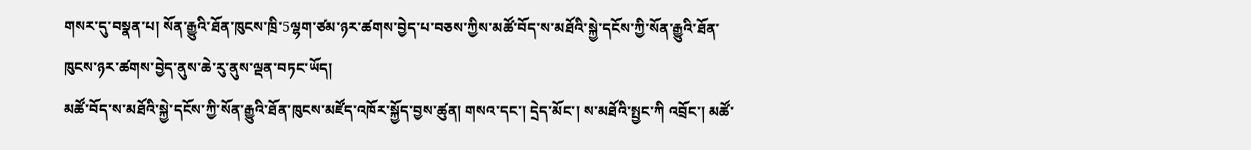གསར་དུ་བསྣན་པ། སོན་རྒྱུའི་ཐོན་ཁུངས་ཁྲི་5ལྷག་ཙམ་ཉར་ཚགས་བྱེད་པ་བཅས་ཀྱིས་མཚོ་བོད་ས་མཐོའི་སྐྱེ་དངོས་ཀྱི་སོན་རྒྱུའི་ཐོན་ཁུངས་ཉར་ཚགས་བྱེད་ནུས་ཆེ་རུ་ནུས་ལྡན་བཏང་ཡོད།
མཚོ་བོད་ས་མཐོའི་སྐྱེ་དངོས་ཀྱི་སོན་རྒྱུའི་ཐོན་ཁུངས་མཛོད་འཁོར་སྐྱོད་བྱས་ཚུན། གསའ་དང་། དྲེད་མོང་། ས་མཐོའི་སྤྱང་ཀི འབྲོང་། མཚོ་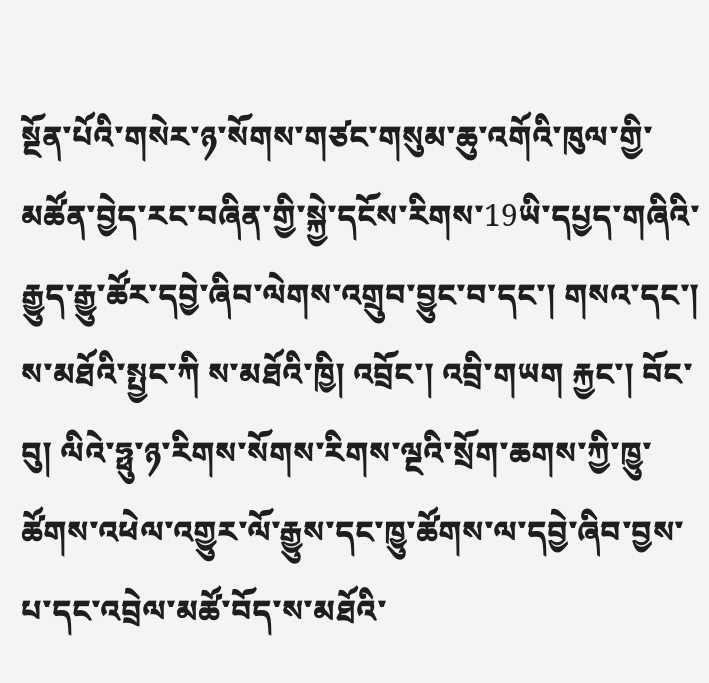སྔོན་པོའི་གསེར་ཉ་སོགས་གཙང་གསུམ་ཆུ་འགོའི་ཁུལ་གྱི་མཚོན་བྱེད་རང་བཞིན་གྱི་སྐྱེ་དངོས་རིགས་19ཡི་དཔྱད་གཞིའི་རྒྱུད་རྒྱུ་ཚོར་དབྱེ་ཞིབ་ལེགས་འགྲུབ་བྱུང་བ་དང་། གསའ་དང་། ས་མཐོའི་སྤྱང་ཀི ས་མཐོའི་ཁྱི། འབྲོང་། འབྲི་གཡག རྐྱང་། བོང་བུ། ལིའེ་ཧྥུ་ཉ་རིགས་སོགས་རིགས་ལྔའི་སྲོག་ཆགས་ཀྱི་ཁྱུ་ཚོགས་འཕེལ་འགྱུར་ལོ་རྒྱུས་དང་ཁྱུ་ཚོགས་ལ་དབྱེ་ཞིབ་བྱས་པ་དང་འབྲེལ་མཚོ་བོད་ས་མཐོའི་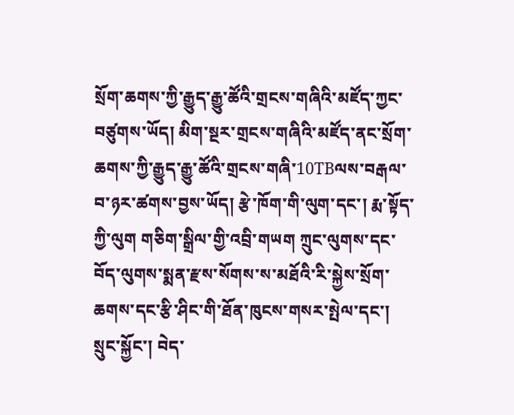སྲོག་ཆགས་ཀྱི་རྒྱུད་རྒྱུ་ཚོའི་གྲངས་གཞིའི་མཛོད་ཀྱང་བཙུགས་ཡོད། མིག་སྔར་གྲངས་གཞིའི་མཛོད་ནང་སྲོག་ཆགས་ཀྱི་རྒྱུད་རྒྱུ་ཚོའི་གྲངས་གཞི་10TBལས་བརྒལ་བ་ཉར་ཚགས་བྱས་ཡོད། རྩེ་ཁོག་གི་ལུག་དང་། རྨ་སྟོད་ཀྱི་ལུག གཅིག་སྒྲིལ་གྱི་འབྲི་གཡག ཀྲུང་ལུགས་དང་བོད་ལུགས་སྨན་རྫས་སོགས་ས་མཐོའི་རི་སྐྱེས་སྲོག་ཆགས་དང་རྩི་ཤིང་གི་ཐོན་ཁུངས་གསར་སྤེལ་དང་། སྲུང་སྐྱོང་། བེད་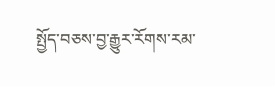སྤྱོད་བཅས་བྱ་རྒྱུར་རོགས་རམ་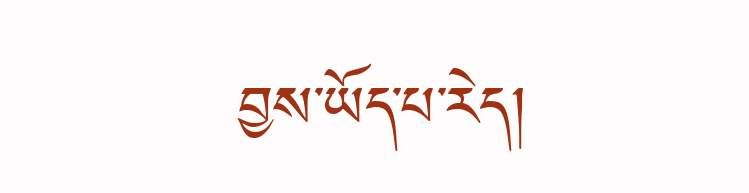བྱས་ཡོད་པ་རེད།